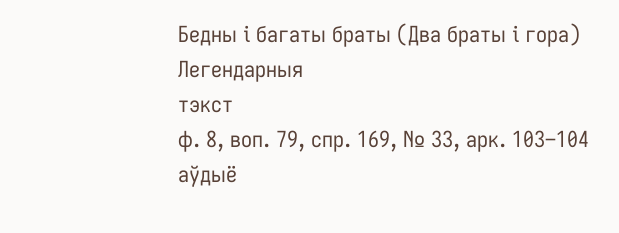Бедны і багаты браты (Два браты і гора)
Легендарныя
тэкст
ф. 8, воп. 79, спр. 169, № 33, арк. 103–104
аўдыё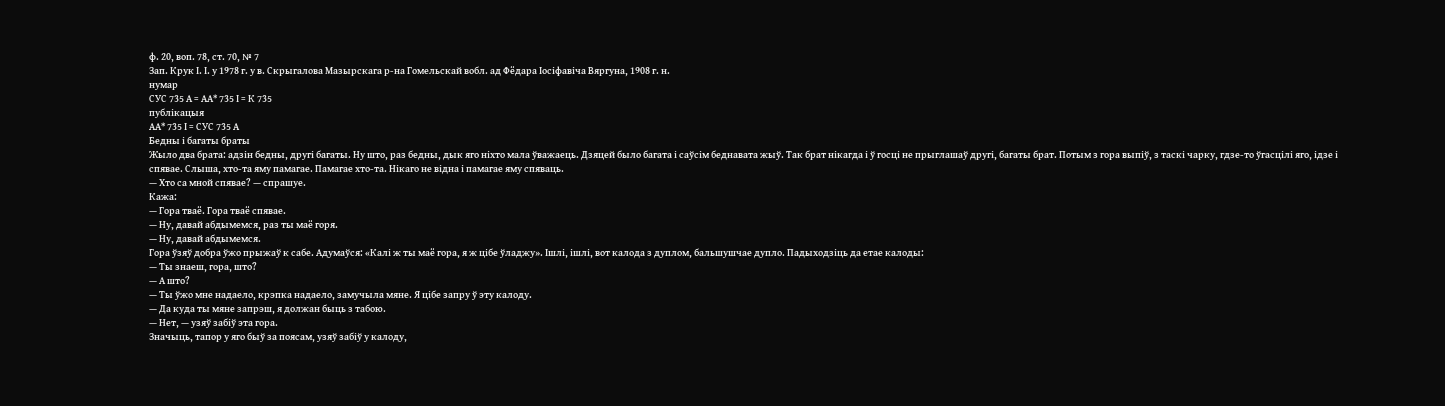ф. 20, воп. 78, ст. 70, № 7
Зап. Крук І. І. у 1978 г. у в. Скрыгалова Мазырскага р-на Гомельскай вобл. ад Фёдара Іосіфавіча Вяргуна, 1908 г. н.
нумар
СУС 735 А = АА* 735 І = К 735
публікацыя
АА* 735 І = СУС 735 А
Бедны і багаты браты
Жыло два брата: адзін бедны, другі багаты. Ну што, раз бедны, дык яго ніхто мала ўважаець. Дзяцей было багата і саўсім беднавата жыў. Так брат нікагда і ў госці не прыглашаў другі, багаты брат. Потым з гора выпіў, з таскі чарку, гдзе-то ўгасцілі яго, ідзе і спявае. Слыша, хто-та яму памагае. Памагае хто-та. Нікаго не відна і памагае яму спяваць.
— Хто са мной спявае? — спрашуе.
Кажа:
— Гора тваё. Гора тваё спявае.
— Ну, давай абдымемся, раз ты маё горя.
— Ну, давай абдымемся.
Гора ўзяў добра ўжо прыжаў к сабе. Адумаўся: «Калі ж ты маё гора, я ж цібе ўладжу». Ішлі, ішлі, вот калода з дуплом, бальшушчае дупло. Падыходзіць да етае калоды:
— Ты знаеш, гора, што?
— А што?
— Ты ўжо мне надаело, крэпка надаело, замучыла мяне. Я цібе запру ў эту калоду.
— Да куда ты мяне запрэш, я должан быць з табою.
— Нет, — узяў забіў эта гора.
Значыць, тапор у яго быў за поясам, узяў забіў у калоду,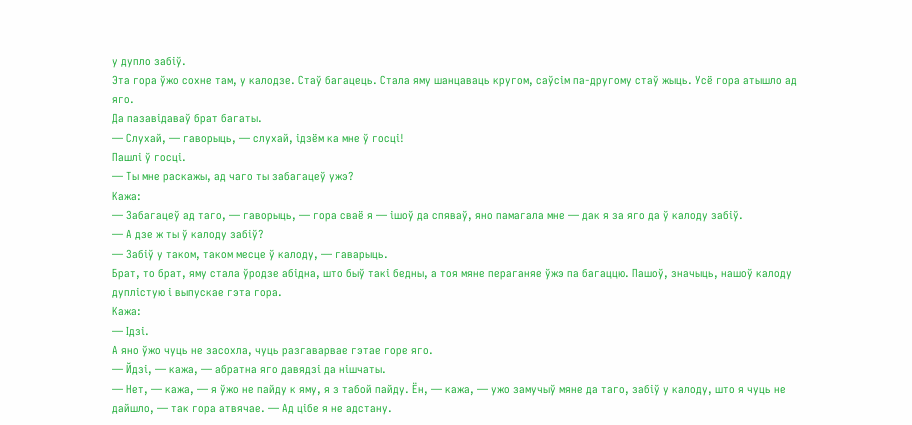у дупло забіў.
Эта гора ўжо сохне там, у калодзе. Стаў багацець. Стала яму шанцаваць кругом, саўсім па-другому стаў жыць. Усё гора атышло ад яго.
Да пазавідаваў брат багаты.
— Слухай, — гаворыць, — слухай, ідзём ка мне ў госці!
Пашлі ў госці.
— Ты мне раскажы, ад чаго ты забагацеў ужэ?
Кажа:
— Забагацеў ад таго, — гаворыць, — гора сваё я — ішоў да спяваў, яно памагала мне — дак я за яго да ў калоду забіў.
— А дзе ж ты ў калоду забіў?
— Забіў у таком, таком месце ў калоду, — гаварыць.
Брат, то брат, яму стала ўродзе абідна, што быў такі бедны, а тоя мяне пераганяе ўжэ па багаццю. Пашоў, значыць, нашоў калоду дуплістую і выпускае гэта гора.
Кажа:
— Ідзі.
А яно ўжо чуць не засохла, чуць разгаварвае гэтае горе яго.
— Йдзі, — кажа, — абратна яго давядзі да нішчаты.
— Нет, — кажа, — я ўжо не пайду к яму, я з табой пайду. Ён, — кажа, — ужо замучыў мяне да таго, забіў у калоду, што я чуць не дайшло, — так гора атвячае. — Ад цібе я не адстану.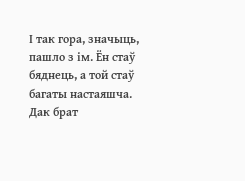І так гора, значыць, пашло з ім. Ён стаў бяднець, а той стаў багаты настаяшча. Дак брат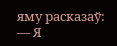яму расказаў:
— Я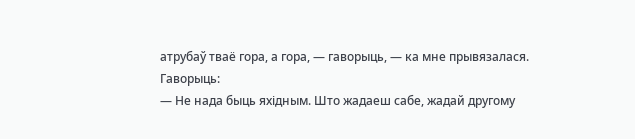атрубаў тваё гора, а гора, — гаворыць, — ка мне прывязалася.
Гаворыць:
— Не нада быць яхідным. Што жадаеш сабе, жадай другому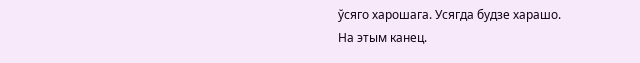ўсяго харошага. Усягда будзе харашо.
На этым канец.